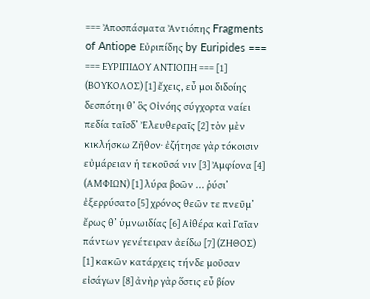=== Ἀποσπάσματα Ἀντιόπης Fragments of Antiope Εὐριπίδης by Euripides === === ΕΥΡΙΠΙΔΟΥ ΑΝΤΙΟΠΗ === [1] (ΒΟΥΚΟΛΟΣ) [1] ἔχεις, εὖ μοι διδοίης δεσπότηι θ’ ὃς Οἰνόης σύγχορτα ναίει πεδία ταῖσδ’ Ἐλευθεραῖς [2] τὸν μὲν κικλήσκω Ζῆθον· ἐζήτησε γὰρ τόκοισιν εὐμάρειαν ἡ τεκοῦσά νιν [3] Ἀμφίονα [4] (ΑΜΦΙΩΝ) [1] λύρα βοῶν ... ῥύσι’ ἐξερρύσατο [5] χρόνος θεῶν τε πνεῦμ’ ἔρως θ’ ὑμνωιδίας [6] Αἰθέρα καὶ Γαῖαν πάντων γενέτειραν ἀείδω [7] (ΖΗΘΟΣ) [1] κακῶν κατάρχεις τήνδε μοῦσαν εἰσάγων [8] ἀνὴρ γὰρ ὅστις εὖ βίον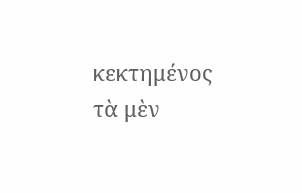κεκτημένος τὰ μὲν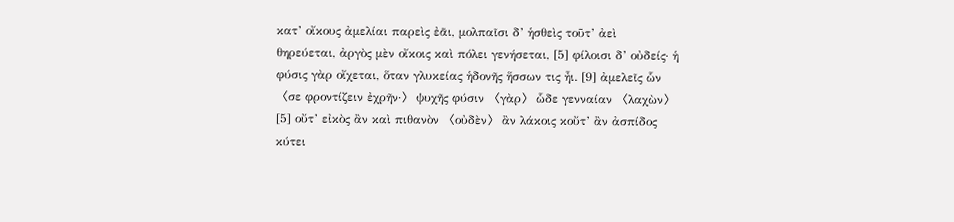κατ’ οἴκους ἀμελίαι παρεὶς ἐᾶι, μολπαῖσι δ’ ἡσθεὶς τοῦτ’ ἀεὶ θηρεύεται, ἀργὸς μὲν οἴκοις καὶ πόλει γενήσεται, [5] φίλοισι δ’ οὐδείς· ἡ φύσις γὰρ οἴχεται, ὅταν γλυκείας ἡδονῆς ἥσσων τις ἦι. [9] ἀμελεῖς ὧν 〈σε φροντίζειν ἐχρῆν·〉 ψυχῆς φύσιν 〈γὰρ〉 ὧδε γενναίαν 〈λαχὼν〉 [5] οὔτ’ εἰκὸς ἂν καὶ πιθανὸν 〈οὐδὲν〉 ἂν λάκοις κοὔτ’ ἂν ἀσπίδος κύτει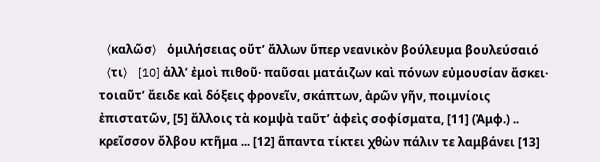〈καλῶσ〉 ὁμιλήσειας οὔτ’ ἄλλων ὕπερ νεανικὸν βούλευμα βουλεύσαιό 〈τι〉 [10] ἀλλ’ ἐμοὶ πιθοῦ· παῦσαι ματάιζων καὶ πόνων εὐμουσίαν ἄσκει· τοιαῦτ’ ἄειδε καὶ δόξεις φρονεῖν, σκάπτων, ἀρῶν γῆν, ποιμνίοις ἐπιστατῶν, [5] ἄλλοις τὰ κομψὰ ταῦτ’ ἀφεὶς σοφίσματα, [11] (Ἀμφ.) .. κρεῖσσον ὄλβου κτῆμα ... [12] ἅπαντα τίκτει χθὼν πάλιν τε λαμβάνει [13]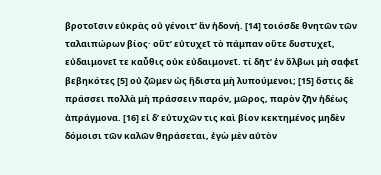βροτοῖσιν εὐκρὰς οὐ γένοιτ’ ἂν ἡδονή. [14] τοιόσδε θνητῶν τῶν ταλαιπώρων βίος· οὔτ’ εὐτυχεῖ τὸ πάμπαν οὔτε δυστυχεῖ, εὐδαιμονεῖ τε καὖθις οὐκ εὐδαιμονεῖ. τί δῆτ’ ἐν ὄλβωι μὴ σαφεῖ βεβηκότες [5] οὐ ζῶμεν ὡς ἥδιστα μὴ λυπούμενοι; [15] ὅστις δὲ πράσσει πολλὰ μὴ πράσσειν παρόν, μῶρος, παρὸν ζῆν ἡδέως ἀπράγμονα. [16] εἰ δ’ εὐτυχῶν τις καὶ βίον κεκτημένος μηδὲν δόμοισι τῶν καλῶν θηράσεται, ἐγὼ μὲν αὐτὸν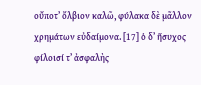οὔποτ’ ὄλβιον καλῶ, φύλακα δὲ μᾶλλον χρημάτων εὐδαίμονα. [17] ὁ δ’ ἥσυχος φίλοισί τ’ ἀσφαλὴς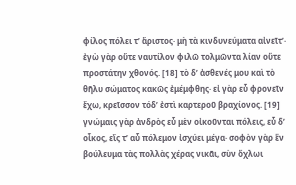φίλος πόλει τ’ ἄριστος· μὴ τὰ κινδυνεύματα αἰνεῖτ’· ἐγὼ γὰρ οὔτε ναυτίλον φιλῶ τολμῶντα λίαν οὔτε προστάτην χθονός. [18] τὸ δ’ ἀσθενές μου καὶ τὸ θῆλυ σώματος κακῶς ἐμέμφθης· εἰ γὰρ εὖ φρονεῖν ἔχω, κρεῖσσον τόδ’ ἐστὶ καρτεροῦ βραχίονος. [19] γνώμαις γὰρ ἀνδρὸς εὖ μὲν οἰκοῦνται πόλεις, εὖ δ’ οἶκος, εἴς τ’ αὖ πόλεμον ἰσχύει μέγα· σοφὸν γὰρ ἓν βούλευμα τὰς πολλὰς χέρας νικᾶι, σὺν ὄχλωι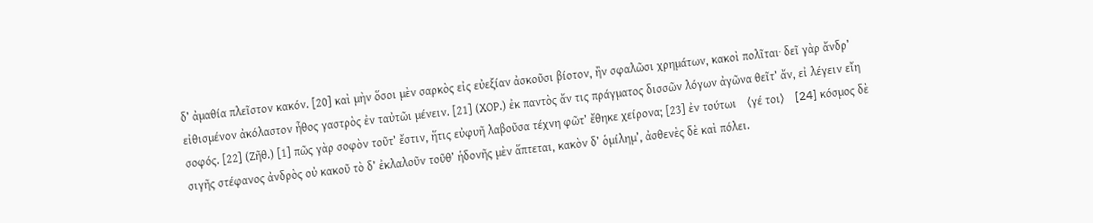δ’ ἀμαθία πλεῖστον κακόν. [20] καὶ μὴν ὅσοι μὲν σαρκὸς εἰς εὐεξίαν ἀσκοῦσι βίοτον, ἢν σφαλῶσι χρημάτων, κακοὶ πολῖται· δεῖ γὰρ ἄνδρ’ εἰθισμένον ἀκόλαστον ἦθος γαστρὸς ἐν ταὐτῶι μένειν. [21] (ΧΟΡ.) ἐκ παντὸς ἄν τις πράγματος δισσῶν λόγων ἀγῶνα θεῖτ’ ἄν, εἰ λέγειν εἴη σοφός. [22] (Ζῆθ.) [1] πῶς γὰρ σοφὸν τοῦτ’ ἔστιν, ἥτις εὐφυῆ λαβοῦσα τέχνη φῶτ’ ἔθηκε χείρονα; [23] ἐν τούτωι 〈γέ τοι〉 [24] κόσμος δὲ σιγῆς στέφανος ἀνδρὸς οὐ κακοῦ τὸ δ’ ἐκλαλοῦν τοῦθ’ ἡδονῆς μὲν ἅπτεται, κακὸν δ’ ὁμίλημ’, ἀσθενὲς δὲ καὶ πόλει.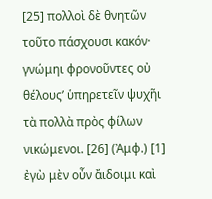[25] πολλοὶ δὲ θνητῶν τοῦτο πάσχουσι κακόν· γνώμηι φρονοῦντες οὐ θέλους’ ὑπηρετεῖν ψυχῆι τὰ πολλὰ πρὸς φίλων νικώμενοι. [26] (Ἀμφ.) [1] ἐγὼ μὲν οὖν ἄιδοιμι καὶ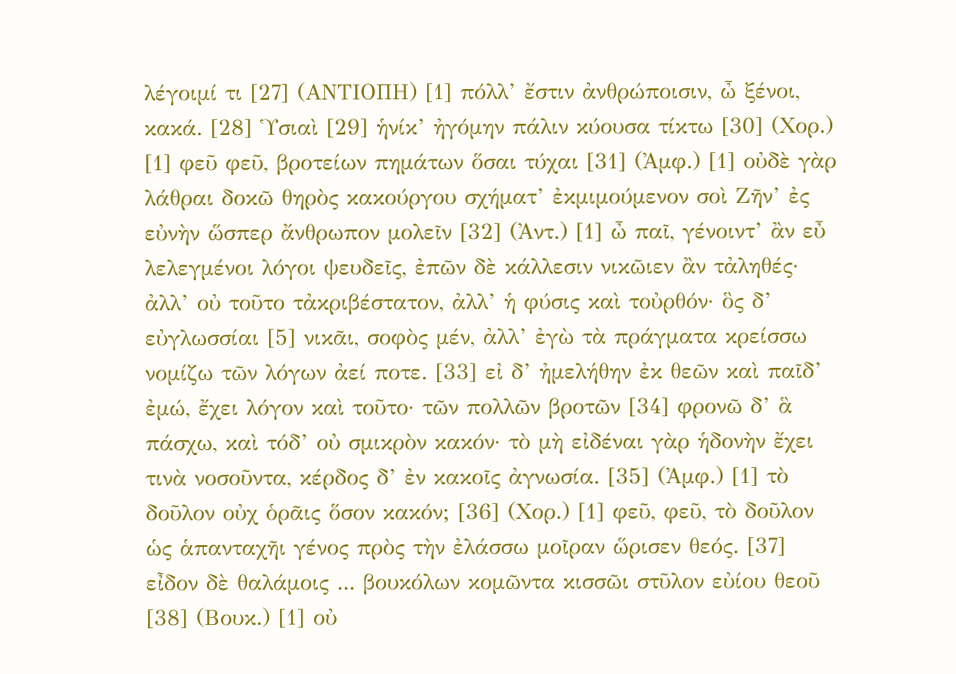λέγοιμί τι [27] (ΑΝΤΙΟΠΗ) [1] πόλλ’ ἔστιν ἀνθρώποισιν, ὦ ξένοι, κακά. [28] Ὑσιαὶ [29] ἡνίκ’ ἠγόμην πάλιν κύουσα τίκτω [30] (Χορ.) [1] φεῦ φεῦ, βροτείων πημάτων ὅσαι τύχαι [31] (Ἀμφ.) [1] οὐδὲ γὰρ λάθραι δοκῶ θηρὸς κακούργου σχήματ’ ἐκμιμούμενον σοὶ Ζῆν’ ἐς εὐνὴν ὥσπερ ἄνθρωπον μολεῖν [32] (Ἀντ.) [1] ὦ παῖ, γένοιντ’ ἂν εὖ λελεγμένοι λόγοι ψευδεῖς, ἐπῶν δὲ κάλλεσιν νικῶιεν ἂν τἀληθές· ἀλλ’ οὐ τοῦτο τἀκριβέστατον, ἀλλ’ ἡ φύσις καὶ τοὐρθόν· ὃς δ’ εὐγλωσσίαι [5] νικᾶι, σοφὸς μέν, ἀλλ’ ἐγὼ τὰ πράγματα κρείσσω νομίζω τῶν λόγων ἀεί ποτε. [33] εἰ δ’ ἠμελήθην ἐκ θεῶν καὶ παῖδ’ ἐμώ, ἔχει λόγον καὶ τοῦτο· τῶν πολλῶν βροτῶν [34] φρονῶ δ’ ἃ πάσχω, καὶ τόδ’ οὐ σμικρὸν κακόν· τὸ μὴ εἰδέναι γὰρ ἡδονὴν ἔχει τινὰ νοσοῦντα, κέρδος δ’ ἐν κακοῖς ἀγνωσία. [35] (Ἀμφ.) [1] τὸ δοῦλον οὐχ ὁρᾶις ὅσον κακόν; [36] (Χορ.) [1] φεῦ, φεῦ, τὸ δοῦλον ὡς ἁπανταχῆι γένος πρὸς τὴν ἐλάσσω μοῖραν ὥρισεν θεός. [37] εἶδον δὲ θαλάμοις ... βουκόλων κομῶντα κισσῶι στῦλον εὐίου θεοῦ [38] (Βουκ.) [1] οὐ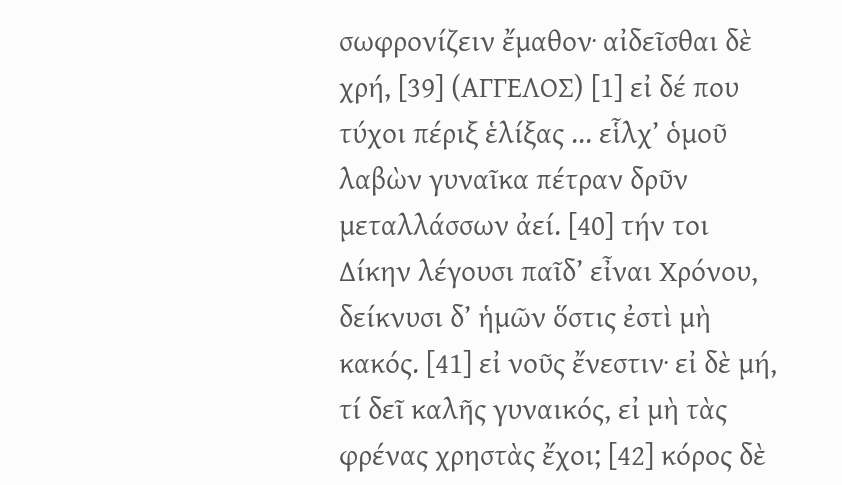σωφρονίζειν ἔμαθον· αἰδεῖσθαι δὲ χρή, [39] (ΑΓΓΕΛΟΣ) [1] εἰ δέ που τύχοι πέριξ ἑλίξας ... εἷλχ’ ὁμοῦ λαβὼν γυναῖκα πέτραν δρῦν μεταλλάσσων ἀεί. [40] τήν τοι Δίκην λέγουσι παῖδ’ εἶναι Χρόνου, δείκνυσι δ’ ἡμῶν ὅστις ἐστὶ μὴ κακός. [41] εἰ νοῦς ἔνεστιν· εἰ δὲ μή, τί δεῖ καλῆς γυναικός, εἰ μὴ τὰς φρένας χρηστὰς ἔχοι; [42] κόρος δὲ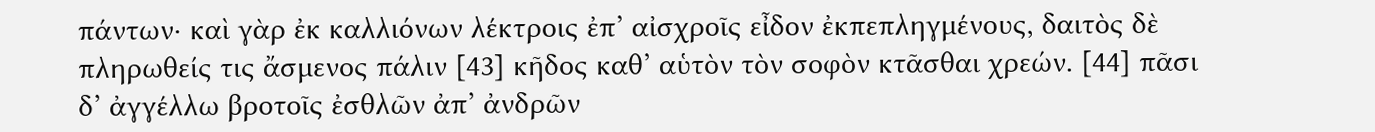πάντων· καὶ γὰρ ἐκ καλλιόνων λέκτροις ἐπ’ αἰσχροῖς εἶδον ἐκπεπληγμένους, δαιτὸς δὲ πληρωθείς τις ἄσμενος πάλιν [43] κῆδος καθ’ αὑτὸν τὸν σοφὸν κτᾶσθαι χρεών. [44] πᾶσι δ’ ἀγγέλλω βροτοῖς ἐσθλῶν ἀπ’ ἀνδρῶν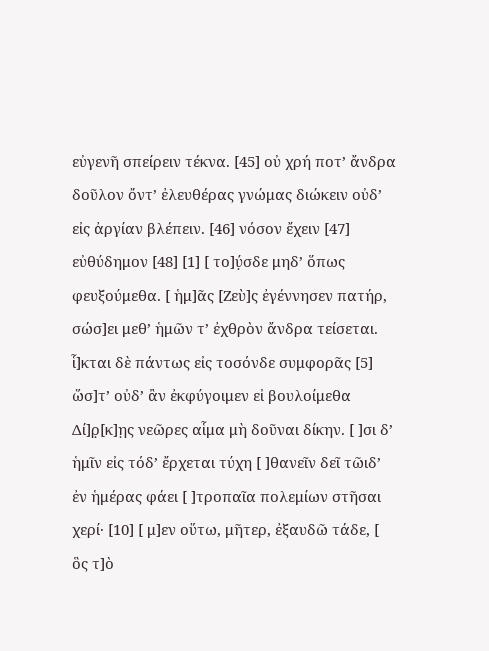εὐγενῆ σπείρειν τέκνα. [45] οὐ χρή ποτ’ ἄνδρα δοῦλον ὄντ’ ἐλευθέρας γνώμας διώκειν οὐδ’ εἰς ἀργίαν βλέπειν. [46] νόσον ἔχειν [47] εὐθύδημον [48] [1] [ το]ύ̣σδε μηδ’ ὅπως φευξούμεθα. [ ἡμ]ᾶς [Ζεὺ]ς ἐγέννησεν πατήρ, σώσ]ει μεθ’ ἡμῶν τ’ ἐχθρὸν ἄνδρα τείσεται. ἷ]κται δὲ πάντως εἰς τοσόνδε συμφορᾶς [5] ὥσ]τ’ οὐδ’ ἂν ἐκφύγοιμεν εἰ βουλοίμεθα Δί]ρ̣[κ]η̣ς νεῶρες αἷμα μὴ δοῦναι δίκην. [ ]σι δ’ ἡμῖν εἰς τόδ’ ἔρχεται τύχη [ ]θανεῖν δεῖ τῶιδ’ ἐν ἡμέρας φάει [ ]τροπαῖα πολεμίων στῆσαι χερί· [10] [ μ]εν οὕτω, μῆτερ, ἐξαυδῶ τάδε, [ ὃς τ]ὸ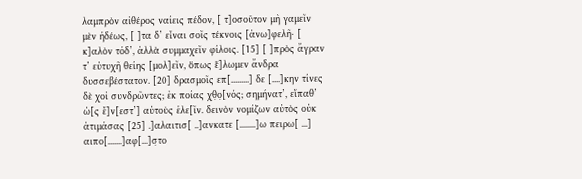λαμπρὸν αἰθέρος ναίεις πέδον, [ τ]οσοῦτον μὴ γαμεῖν μὲν ἡδέως, [ ]τα δ’ εἶναι σοῖς τέκνοις [ἀνω]φελῆ· [ κ]αλὸν τόδ’, ἀλλὰ συμμαχεῖν φίλοις. [15] [ ]πρὸς ἄγραν τ’ εὐτυχῆ θείης [μολ]εῖν, ὅπως ἕ]λωμεν ἄνδρα δυσσεβέστατον. [20] δρασμοῖς επ[.........] δε [....]κην τίνες δὲ χοἰ συνδρῶντες; ἐκ ποίας χ̣θ̣ο̣[νός; σημήνατ’, εἴπαθ’ ὡ[ς ἔ]ν[εστ’] αὐτοὺς ἑλε[ῖν. δεινὸν νομίζων αὐτὸς οὐκ ἀτιμάσας [25] .]αλαιτισ[ ..]ανκατε [........]ω πειρω[ ...] αιπο[.......]αφ[...]σ̣το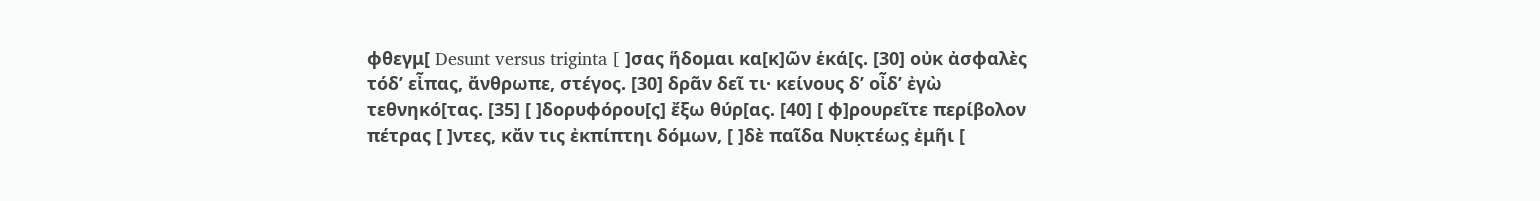φθεγμ[ Desunt versus triginta [ ]σας ἥδομαι κα[κ]ῶν ἑκά[ς. [30] οὐκ ἀσφαλὲς τόδ’ εἶπας, ἄνθρωπε, στέγος. [30] δρᾶν δεῖ τι· κείνους δ’ οἶδ’ ἐγὼ τεθνηκό[τας. [35] [ ]δορυφόρου[ς] ἔξω θύρ[ας. [40] [ φ]ρουρεῖτε περίβολον πέτρας [ ]ντες, κἄν τις ἐκπίπτηι δόμων, [ ]δὲ παῖδα Νυκ̣τέως̣ ἐμῆι [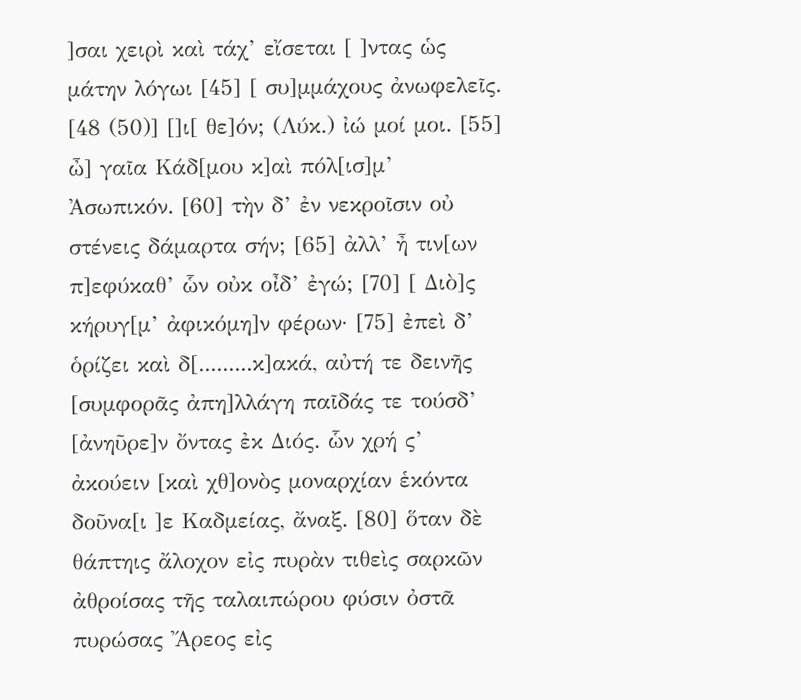]σαι χειρὶ καὶ τάχ’ εἴσεται [ ]ντας ὡς μάτην λόγωι [45] [ συ]μμάχους ἀνωφελεῖς. [48 (50)] []ι[ θε]όν; (Λύκ.) ἰώ μοί μοι. [55] ὦ] γαῖα Κάδ[μου κ]αὶ πόλ[ισ]μ’ Ἀσωπικόν. [60] τὴν δ’ ἐν νεκροῖσιν οὐ στένεις δάμαρτα σήν; [65] ἀλλ’ ἦ τιν[ων π]εφύκαθ’ ὧν οὐκ οἶδ’ ἐγώ; [70] [ Διὸ]ς κήρυγ[μ’ ἀφικόμη]ν φέρων· [75] ἐπεὶ δ’ ὁρίζει καὶ δ[.........κ]ακά, αὐτή τε δεινῆς [συμφορᾶς ἀπη]λλάγη παῖδάς τε τούσδ’ [ἀνηῦρε]ν ὄντας ἐκ Διός. ὧν χρή ς’ ἀκούειν [καὶ χθ]ονὸς μοναρχίαν ἑκόντα δοῦνα[ι ]ε Καδμείας, ἄναξ. [80] ὅταν δὲ θάπτηις ἄλοχον εἰς πυρὰν τιθεὶς σαρκῶν ἀθροίσας τῆς ταλαιπώρου φύσιν ὀστᾶ πυρώσας Ἄρεος εἰς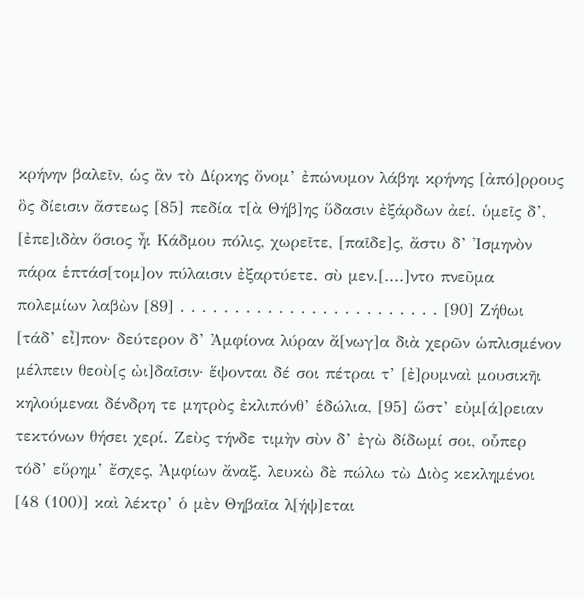κρήνην βαλεῖν, ὡς ἂν τὸ Δίρκης ὄνομ’ ἐπώνυμον λάβηι κρήνης [ἀπό]ρρους ὃς δίεισιν ἄστεως [85] πεδία τ[ὰ Θήβ]ης ὕδασιν ἐξάρδων ἀεί. ὑμεῖς δ’, [ἐπε]ιδὰν ὅσιος ἦι Κάδμου πόλις, χωρεῖτε, [παῖδε]ς, ἄστυ δ’ Ἰσμηνὸν πάρα ἑπτάσ[τομ]ον πύλαισιν ἐξαρτύετε. σὺ μεν.[....]ντο πνεῦμα πολεμίων λαβὼν [89] . . . . . . . . . . . . . . . . . . . . . . . . [90] Ζήθωι [τάδ’ εἶ]πον· δεύτερον δ’ Ἀμφίονα λύραν ἄ[νωγ]α διὰ χερῶν ὡπλισμένον μέλπειν θεοὺ[ς ὠι]δαῖσιν· ἕψονται δέ σοι πέτραι τ’ [ἐ]ρυμναὶ μουσικῆι κηλούμεναι δένδρη τε μητρὸς ἐκλιπόνθ’ ἑδώλια, [95] ὥστ’ εὐμ[ά]ρειαν τεκτόνων θήσει χερί. Ζεὺς τήνδε τιμὴν σὺν δ’ ἐγὼ δίδωμί σοι, οὗπερ τόδ’ εὕρημ’ ἔσχες, Ἀμφίων ἄναξ. λευκὼ δὲ πώλω τὼ Διὸς κεκλημένοι [48 (100)] καὶ λέκτρ’ ὁ μὲν Θηβαῖα λ[ήψ]εται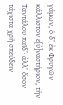γάμων, ὁ δ’ ἐκ Φρυγῶν κάλλιστον ε[ὐ]ναστήριον, τὴν Ταντάλου παῖδ’· ἀλλ’ ὅσον τάχιστα χρὴ σπεύδειν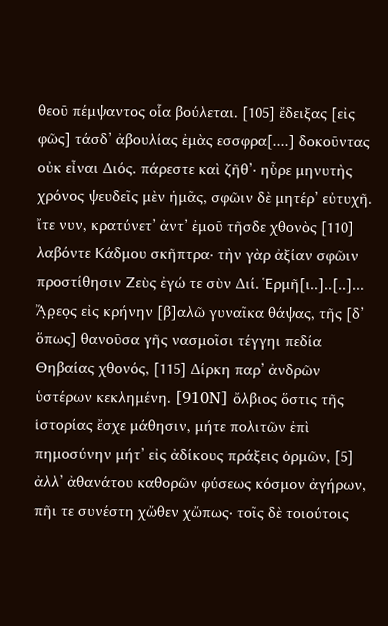θεοῦ πέμψαντος οἷα βούλεται. [105] ἔδειξας [εἰς φῶς] τάσδ’ ἀβουλίας ἐμὰς εσσφρα[....] δοκοῦντας οὐκ εἶναι Διός. πάρεστε καὶ ζῆθ’· ηὗρε μηνυτὴς χρόνος ψευδεῖς μὲν ἡμᾶς, σφῶιν δὲ μητέρ’ εὐτυχῆ. ἴτε νυν, κρατύνετ’ ἀντ’ ἐμοῦ τῆσδε χθονὸς [110] λαβόντε Κάδμου σκῆπτρα· τὴν γὰρ ἀξίαν σφῶιν προστίθησιν Ζεὺς ἐγώ τε σὺν Διί. Ἑρμῆ[ι..]..[..]... Ἄ̣ρ̣εο̣ς εἰς κρήνην [β]αλῶ γυναῖκα θάψας, τῆς [δ’ ὅπως] θανοῦσα γῆς νασμοῖσι τέγγηι πεδία Θηβαίας χθονός, [115] Δίρκη παρ’ ἀνδρῶν ὑστέρων κεκλημένη. [910N] ὄλβιος ὅστις τῆς ἱστορίας ἔσχε μάθησιν, μήτε πολιτῶν ἐπὶ πημοσύνην μήτ’ εἰς ἀδίκους πράξεις ὁρμῶν, [5] ἀλλ’ ἀθανάτου καθορῶν φύσεως κόσμον ἀγήρων, πῆι τε συνέστη χὤθεν χὤπως· τοῖς δὲ τοιούτοις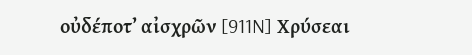οὐδέποτ’ αἰσχρῶν [911N] Χρύσεαι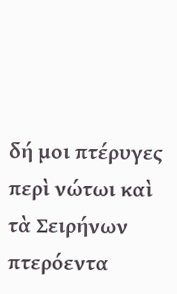δή μοι πτέρυγες περὶ νώτωι καὶ τὰ Σειρήνων πτερόεντα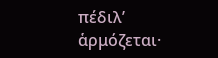πέδιλ’ ἁρμόζεται·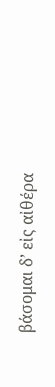βάσομαι δ’ εἰς αἰθέρα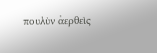πουλὺν ἀερθεὶς